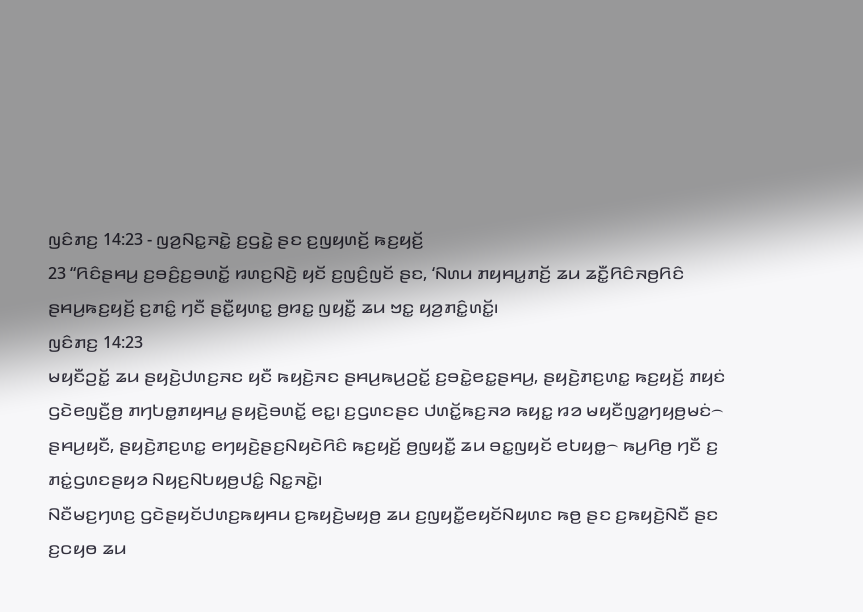ꤜꤢꤨꤊꤢ꤬ 14:23 - ꤜꤤ꤬ꤡꤢ꤭ꤏꤢꤧ꤭ ꤢ꤬ꤞꤢꤧ꤭ ꤔꤢ ꤢ꤬ꤜꤟꤛꤢꤩ꤬ ꤒꤢ꤬ꤟꤢꤩ꤬
23 “ꤖꤢꤨꤔꤌꤣ꤬ ꤢ꤬ꤋꤢꤨ꤬ꤢ꤬ꤋꤛꤢꤩ꤭ ꤙꤛꤢ꤬ꤡꤢꤧ꤬ ꤟꤢꤩ ꤢ꤬ꤜꤢꤨ꤬ꤜꤢꤩ ꤔꤢ, ‘ꤡꤛꤣ ꤊꤟꤌꤣ꤭ꤊꤢꤩ꤬ ꤘꤣ ꤘꤢꤪ꤭ꤖꤢꤨꤏꤥ꤬ꤖꤢꤨ ꤔꤌꤣ꤬ꤒꤢ꤬ꤟꤢꤩ꤬ ꤢ꤬ꤊꤢꤨ꤭ ꤚꤢꤪ ꤔꤢꤪ꤭ꤟꤛꤢ꤭ ꤥ꤬ꤙꤢ꤭ ꤜꤟꤢꤪ꤭ ꤘꤣ ꤠꤢ꤭ ꤟꤤ꤬ꤊꤢꤨ꤭ꤛꤢꤩ꤭꤯
ꤜꤢꤨꤊꤢ꤬ 14:23
ꤗꤟꤢꤪꤑꤢꤩ꤭ ꤘꤣ ꤔꤟꤢꤧ꤬ꤓꤛꤢ꤬ꤏꤢ ꤟꤢꤪ ꤒꤟꤢꤧ꤬ꤏꤢ ꤔꤌꤣ꤬ꤒꤣ꤬ꤑꤢꤩ꤭ ꤢ꤬ꤋꤢꤧ꤭ꤕꤢ꤭ꤔꤌꤣ꤬, ꤔꤟꤢꤧ꤬ꤊꤢ꤬ꤛꤢ꤭ ꤒꤢ꤬ꤟꤢꤩ꤬ ꤊꤟꤢꤦ ꤞꤢꤧꤕꤜꤢꤪ꤬ꤥ꤬ ꤊꤚꤝꤥ꤭ꤊꤟꤌꤣ꤭ ꤔꤟꤢꤧ꤬ꤋꤛꤢꤩ꤭ ꤕꤢ꤭꤯ ꤢ꤬ꤞꤛꤢꤔꤢ ꤓꤛꤢꤩ꤭ꤒꤢ꤬ꤏꤤ ꤒꤟꤢ꤭ ꤙꤤ ꤗꤟꤢꤪꤜꤤ꤭ꤚꤟꤥ꤬ꤗꤢꤦ꤮ ꤔꤌꤣ꤬ꤟꤢꤪ, ꤔꤟꤢꤧ꤬ꤊꤢ꤬ꤛꤢ꤭ ꤕꤚꤟꤢꤧ꤬ꤔꤢ꤬ꤡꤟꤢꤧꤖꤢꤨ ꤒꤢ꤬ꤟꤢꤩ꤬ ꤥ꤬ꤜꤟꤢꤪ꤭ ꤘꤣ ꤋꤢ꤭ꤜꤟꤢꤩ ꤕꤝꤟꤥ꤭꤮ ꤒꤣ꤬ꤖꤥ꤬ ꤚꤢꤪ ꤢ꤬ ꤊꤢꤦ꤭ꤞꤛꤢꤔꤟꤤ ꤡꤟꤢ꤬ꤡꤝꤟꤥ꤬ꤓꤢꤨ꤭ ꤡꤢ꤭ꤏꤢꤧ꤭꤯
ꤡꤢꤪꤗꤢ꤬ꤚꤛꤢ꤬ ꤞꤢꤧꤔꤟꤢꤩꤓꤛꤢ꤬ꤒꤟꤌꤣ ꤢ꤬ꤒꤟꤢꤧ꤬ꤗꤟꤥ꤬ ꤘꤣ ꤢ꤬ꤜꤟꤢꤪ꤭ꤕꤟꤢꤩꤡꤟꤛꤢ ꤒꤥ꤬ ꤔꤢ ꤢ꤬ꤒꤟꤢꤧ꤬ꤡꤢꤪ ꤔꤢ ꤢ꤬ꤍꤟꤥ ꤘꤣ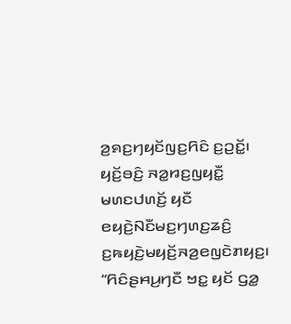ꤤ꤬ꤎꤢ꤬ꤚꤟꤢꤩꤜꤢ꤬ꤖꤢꤨ ꤢ꤬ꤑꤢꤩ꤭꤯ ꤟꤢꤩ꤬ꤋꤢꤨ꤬ ꤏꤤ꤭ꤙꤢ꤬ꤜꤟꤢꤪ꤭ ꤗꤛꤢꤓꤛꤢꤩ꤬ ꤟꤢꤪ ꤕꤟꤢꤧ꤬ꤡꤢꤪꤗꤢ꤬ꤚꤛꤢ꤬ꤘꤢꤨ꤬ ꤢ꤬ꤒꤟꤢꤧ꤬ꤗꤟꤢꤩ꤬ꤏꤤ꤬ꤕꤜꤢꤧꤊꤟꤢ꤬꤯
“ꤖꤢꤨꤔꤌꤣ꤬ꤚꤢꤪ ꤠꤢ꤭ ꤟꤢꤩ ꤞꤤ꤭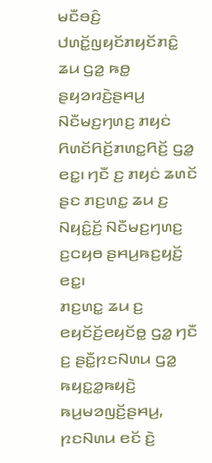ꤗꤢꤪꤋꤢꤨ꤬ ꤓꤛꤢꤩ꤭ꤜꤟꤢꤩꤊꤟꤢꤩꤊꤢꤨ꤭ ꤘꤣ ꤞꤤ꤭ ꤒꤥ꤭ ꤔꤟꤤꤙꤢꤧ꤬ꤔꤌꤣ꤬ ꤡꤢꤪꤗꤢ꤬ꤚꤛꤢ꤬ ꤊꤟꤢꤦ ꤖꤛꤢꤩꤖꤢꤩ꤬ꤊꤛꤢ꤭ꤖꤢꤩ꤬ ꤞꤤ꤭ ꤕꤢ꤭꤯ ꤚꤢꤪ ꤢ꤬ ꤊꤟꤢꤦ ꤘꤛꤢꤩ ꤔꤢ ꤊꤢ꤬ꤛꤢ꤭ ꤘꤣ ꤢ꤬ ꤡꤟꤢꤨ꤭ꤢꤩ꤬ ꤡꤢꤪꤗꤢ꤬ꤚꤛꤢ꤬ ꤢ꤬ꤍꤟꤥ ꤔꤌꤣ꤬ꤒꤢ꤬ꤟꤢꤩ꤬ ꤕꤢ꤭꤯
ꤊꤢ꤬ꤛꤢ꤭ ꤘꤣ ꤢ꤬ ꤕꤟꤢꤩꤢꤩ꤬ꤕꤟꤢꤩꤥ꤭ ꤞꤤ꤭ ꤚꤢꤪ ꤢ꤬ ꤔꤢꤪ꤭ꤐꤢꤡꤛꤣ ꤞꤤ꤭ ꤒꤟꤢ꤭ꤤ꤭ꤒꤟꤢꤧ꤬ ꤒꤣ꤬ꤗꤤꤜꤢꤩ꤬ꤔꤌꤣ꤬, ꤐꤢꤡꤛꤣ ꤕꤢꤩ ꤢꤧ꤬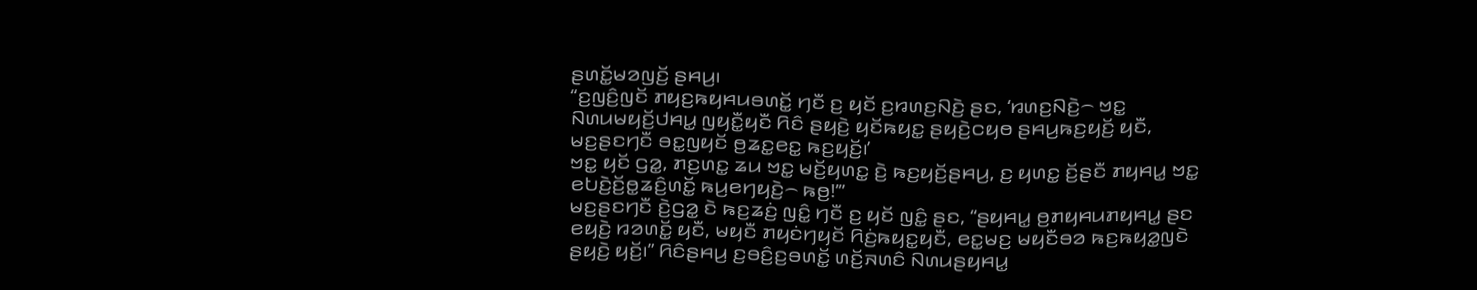ꤔꤛꤢꤩ꤭ꤗꤤꤜꤢꤩ꤬ ꤔꤌꤣ꤬꤯
“ꤢ꤬ꤜꤢꤨ꤬ꤜꤢꤩ ꤊꤟꤢ꤬ꤒꤟꤌꤣꤋꤛꤢꤩ꤭ ꤚꤢꤪ ꤢ꤬ ꤟꤢꤩ ꤢ꤬ꤙꤛꤢ꤬ꤡꤢꤧ꤬ ꤔꤢ, ‘ꤙꤛꤢ꤬ꤡꤢꤧ꤬꤮ ꤠꤢ꤭ ꤡꤛꤣꤗꤟꤢꤩ꤬ꤓꤌꤣ꤭ ꤜꤟꤢꤪ꤭ꤟꤢꤪ ꤖꤢꤨ ꤔꤟꤢꤧ꤬ ꤟꤢꤩꤒꤟꤢ꤭ ꤔꤟꤢꤧ꤬ꤍꤟꤥ ꤔꤌꤣ꤬ꤒꤢ꤬ꤟꤢꤩ꤬ ꤟꤢꤪ, ꤗꤢ꤬ꤔꤢꤚꤢꤪ ꤋꤢ꤭ꤜꤟꤢꤩ ꤥ꤬ꤘꤢ꤭ꤕꤢ꤭ ꤒꤢ꤬ꤟꤢꤩ꤬꤯’
ꤠꤢ꤭ ꤟꤢꤩ ꤞꤤ꤭, ꤊꤢ꤬ꤛꤢ꤭ ꤘꤣ ꤠꤢ꤭ ꤗꤢꤩ꤬ꤟꤛꤢ꤭ ꤢꤧ꤬ ꤒꤢ꤬ꤟꤢꤩ꤬ꤔꤌꤣ꤬, ꤢ꤬ ꤟꤛꤢ꤭ ꤢꤩ꤬ꤔꤢꤪ ꤊꤟꤌꤣ꤭ ꤠꤢ꤭ ꤕꤝꤢꤧ꤬ꤢꤩ꤬ꤥ꤭ꤘꤢꤨ꤬ꤛꤢꤩ꤭ ꤒꤣ꤬ꤕꤚꤟꤢꤧ꤬꤮ ꤒꤥ꤬!’”
ꤗꤢ꤬ꤔꤢꤚꤢꤪ ꤢꤧ꤬ꤞꤤ꤭ ꤢꤧ ꤒꤢ꤬ꤘꤢꤦ꤬ ꤜꤢꤨ꤭ ꤚꤢꤪ ꤢ꤬ ꤟꤢꤩ ꤜꤢꤨ꤭ ꤔꤢ, “ꤔꤟꤌꤣ꤭ ꤥ꤬ꤊꤟꤌꤣꤊꤟꤌꤣ꤭ ꤔꤢ ꤕꤟꤢꤧ꤬ ꤙꤤꤛꤢꤩ꤭ ꤟꤢꤪ, ꤗꤟꤢꤪ ꤊꤟꤢꤦꤚꤟꤢꤩ ꤖꤢꤦ꤬ꤒꤟꤢ꤭ꤟꤢꤪ, ꤕꤢ꤭ꤗꤢ꤬ ꤗꤟꤢꤪꤋꤤ ꤒꤢ꤬ꤒꤟꤤ꤭ꤜꤢꤧ ꤔꤟꤢꤧ꤬ ꤟꤢꤩ꤬꤯” ꤖꤢꤨꤔꤌꤣ꤬ ꤢ꤬ꤋꤢꤨ꤬ꤢ꤬ꤋꤛꤢꤩ꤭ ꤛꤢꤩ꤬ꤏꤛꤢꤨ ꤡꤛꤣꤔꤟꤌꤣ꤭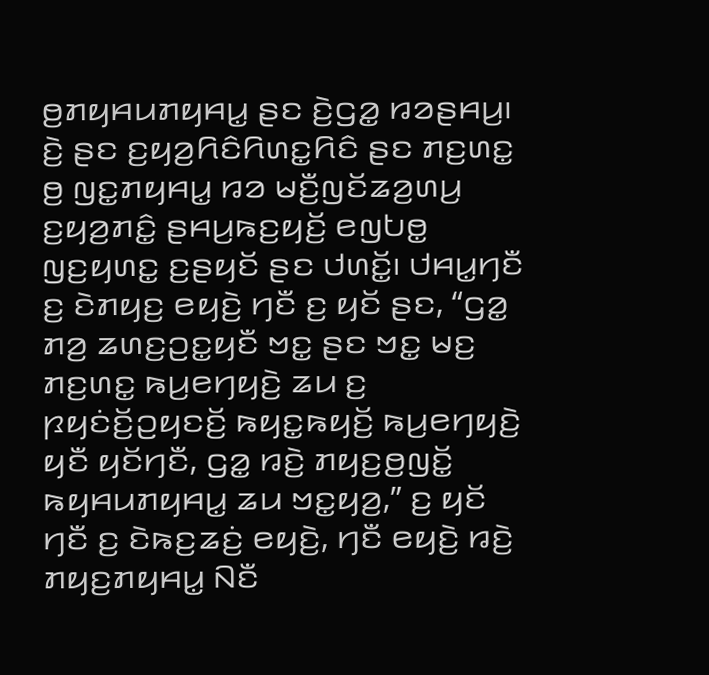ꤥ꤬ꤊꤟꤌꤣꤊꤟꤌꤣ꤭ ꤔꤢ ꤢꤧ꤬ꤞꤤ꤭ ꤙꤤꤔꤌꤣ꤬꤯
ꤢꤧ꤬ ꤔꤢ ꤢ꤬ꤟꤤ꤬ꤖꤢꤨꤖꤛꤢ꤭ꤖꤢꤨ ꤔꤢ ꤊꤢ꤬ꤛꤢ꤭ ꤥ꤬ ꤜꤢ꤭ꤊꤟꤌꤣ꤭ ꤙꤤ ꤗꤢꤪ꤬ꤜꤢꤩꤘꤤ꤬ꤛꤣ꤬ ꤢ꤬ꤟꤤ꤬ꤊꤢꤨ꤭ ꤔꤌꤣ꤬ꤒꤢ꤬ꤟꤢꤩ꤬ ꤕꤜꤝꤥ꤭ ꤜꤢ꤬ꤟꤛꤢ꤭ ꤢ꤬ꤔꤟꤢꤩ ꤔꤢ ꤓꤛꤢꤩ꤭꤯ ꤓꤌꤣ꤭ꤚꤢꤪ ꤢ꤬ ꤢꤧꤊꤟꤢ꤬ ꤕꤟꤢꤧ꤬ ꤚꤢꤪ ꤢ꤬ ꤟꤢꤩ ꤔꤢ, “ꤞꤤ꤭ ꤊꤤ꤬ ꤘꤛꤢ꤬ꤑꤢ꤭ꤟꤢꤪ ꤠꤢ꤭ ꤔꤢ ꤠꤢ꤭ ꤗꤢ꤬ ꤊꤢ꤬ꤛꤢ꤭ ꤒꤣ꤬ꤕꤚꤟꤢꤧ꤬ ꤘꤣ ꤢ꤬ ꤐꤟꤢꤦꤢꤩ꤬ꤑꤟꤢꤢꤩ꤬ ꤒꤟꤢ꤭ꤒꤟꤢꤩ꤬ ꤒꤣ꤬ꤕꤚꤟꤢꤧ꤬ ꤟꤢꤪ ꤟꤢꤩꤚꤢꤪ, ꤞꤤ꤭ ꤙꤢꤧ꤬ ꤊꤟꤢ꤬ꤥ꤬ꤜꤢꤩ꤭ ꤒꤟꤌꤣꤊꤟꤌꤣ꤭ ꤘꤣ ꤠꤢ꤭ꤟꤤ꤬,” ꤢ꤬ ꤟꤢꤩ ꤚꤢꤪ ꤢ꤬ ꤢꤧꤒꤢ꤬ꤘꤢꤦ꤬ ꤕꤟꤢꤧ꤬, ꤚꤢꤪ ꤕꤟꤢꤧ꤬ ꤙꤢꤧ꤬ ꤊꤟꤢ꤬ꤊꤟꤌꤣ꤭ ꤡꤢꤪ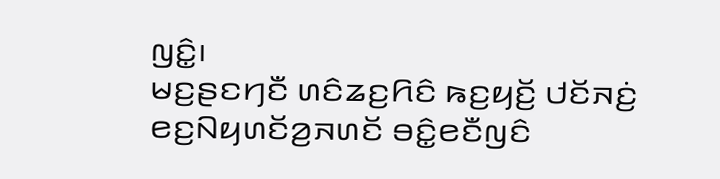ꤜꤢꤨ꤭꤯
ꤗꤢ꤬ꤔꤢꤚꤢꤪ ꤛꤢꤨꤘꤢ꤬ꤖꤢꤨ ꤒꤢ꤬ꤟꤢꤩ꤬ ꤓꤢꤩꤏꤢꤦ꤬ ꤕꤢ꤬ꤡꤟꤛꤢꤩꤤ꤬ꤏꤛꤢꤩ ꤋꤢꤨ꤭ꤕꤢꤪꤜꤢꤨ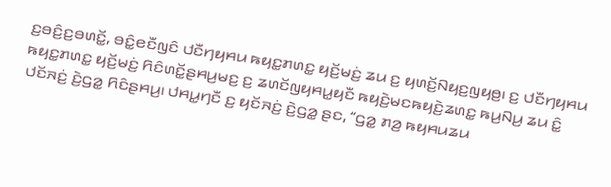ꤢ꤬ꤋꤢꤨ꤬ꤢ꤬ꤋꤛꤢꤩ꤭, ꤋꤢꤨ꤭ꤕꤢꤪꤜꤢꤨ ꤓꤢꤪꤚꤟꤌꤣ ꤒꤟꤢ꤭ꤊꤛꤢ꤭ ꤟꤢꤩ꤬ꤗꤢꤦ꤬ ꤘꤣ ꤢ꤬ ꤟꤛꤢꤩ꤬ꤡꤟꤢ꤬ꤜꤟꤥ꤬꤯ ꤢ꤬ ꤓꤢꤪꤚꤟꤌꤣ ꤒꤟꤢ꤭ꤊꤛꤢ꤭ ꤟꤢꤩ꤬ꤗꤢꤦ꤬ ꤖꤢꤨꤛꤢꤩ꤭ꤔꤌꤣ꤬ꤗꤢ꤬ ꤢ꤬ ꤘꤛꤢꤩꤜꤟꤌꤣ꤭ꤟꤢꤪ ꤒꤟꤢꤧ꤬ꤗꤢꤒꤟꤢꤧ꤬ꤘꤛꤢ꤭ ꤒꤣ꤬ꤡꤣ꤬ ꤘꤣ ꤢꤨ꤭ ꤓꤢꤩꤏꤢꤦ꤬ ꤢꤧ꤬ꤞꤤ꤭ ꤖꤢꤨꤔꤌꤣ꤬꤯ ꤓꤌꤣ꤭ꤚꤢꤪ ꤢ꤬ ꤟꤢꤩꤏꤢꤦ꤬ ꤢꤧ꤬ꤞꤤ꤭ ꤔꤢ, “ꤞꤤ꤭ ꤊꤤ꤬ ꤒꤟꤌꤣꤘꤣ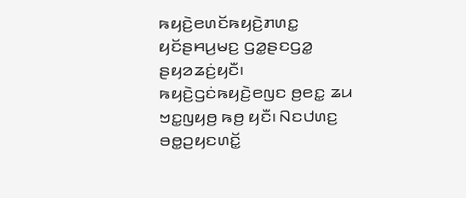ꤒꤟꤢꤧ꤬ꤕꤛꤢꤩꤒꤟꤢꤧ꤬ꤊꤛꤢ꤭ ꤟꤢꤩꤔꤌꤣ꤬ꤗꤢ꤬ ꤞꤤ꤭ꤔꤢꤞꤤ꤭ ꤔꤟꤤꤘꤢꤦ꤬ꤟꤢꤪ꤯ ꤒꤟꤢꤧ꤬ꤞꤢꤦꤒꤟꤢꤧ꤬ꤕꤜꤢ ꤥ꤬ꤕꤢ꤭ ꤘꤣ ꤠꤢ꤭ꤜꤟꤥ꤬ ꤒꤥ꤬ ꤟꤢꤪ꤯ ꤡꤢꤓꤛꤢ꤬ ꤋꤥ꤭ꤑꤟꤢꤛꤢꤩ꤭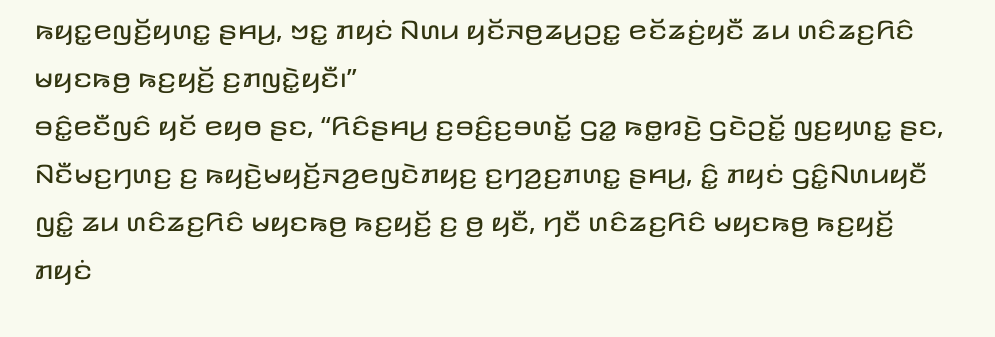ꤒꤟꤢ꤭ꤕꤜꤢꤩ꤬ꤟꤛꤢ꤭ ꤔꤌꤣ꤬, ꤠꤢ꤭ ꤊꤟꤢꤦ ꤡꤛꤣ ꤟꤢꤩꤏꤥ꤬ꤘꤣ꤬ꤑꤢ꤭ ꤕꤢꤩꤘꤢꤦ꤬ꤟꤢꤪ ꤘꤣ ꤛꤢꤨꤘꤢ꤬ꤖꤢꤨ ꤗꤟꤢꤒꤥ꤬ ꤒꤢ꤬ꤟꤢꤩ꤬ ꤢ꤬ꤊꤜꤢꤧ꤭ꤟꤢꤪ꤯”
ꤋꤢꤨ꤭ꤕꤢꤪꤜꤢꤨ ꤟꤢꤩ ꤕꤟꤥ ꤔꤢ, “ꤖꤢꤨꤔꤌꤣ꤬ ꤢ꤬ꤋꤢꤨ꤬ꤢ꤬ꤋꤛꤢꤩ꤭ ꤞꤤ꤭ ꤒꤥ꤭ꤙꤢꤧ꤬ ꤞꤢꤧꤑꤢꤩ꤭ ꤜꤢ꤬ꤟꤛꤢ꤭ ꤔꤢ, ꤡꤢꤪꤗꤢ꤬ꤚꤛꤢ꤬ ꤢ꤬ ꤒꤟꤢꤧ꤬ꤗꤟꤢꤩ꤬ꤏꤤ꤬ꤕꤜꤢꤧꤊꤟꤢ꤬ ꤢ꤬ꤚꤤ꤬ꤢ꤬ꤊꤛꤢ꤭ ꤔꤌꤣ꤬, ꤢꤨ꤭ ꤊꤟꤢꤦ ꤞꤢꤨ꤭ꤡꤛꤣꤟꤢꤪ ꤜꤢꤨ꤭ ꤘꤣ ꤛꤢꤨꤘꤢ꤬ꤖꤢꤨ ꤗꤟꤢꤒꤥ꤬ ꤒꤢ꤬ꤟꤢꤩ꤬ ꤢ꤬ ꤥ꤬ ꤟꤢꤪ, ꤚꤢꤪ ꤛꤢꤨꤘꤢ꤬ꤖꤢꤨ ꤗꤟꤢꤒꤥ꤬ ꤒꤢ꤬ꤟꤢꤩ꤬ ꤊꤟꤢꤦ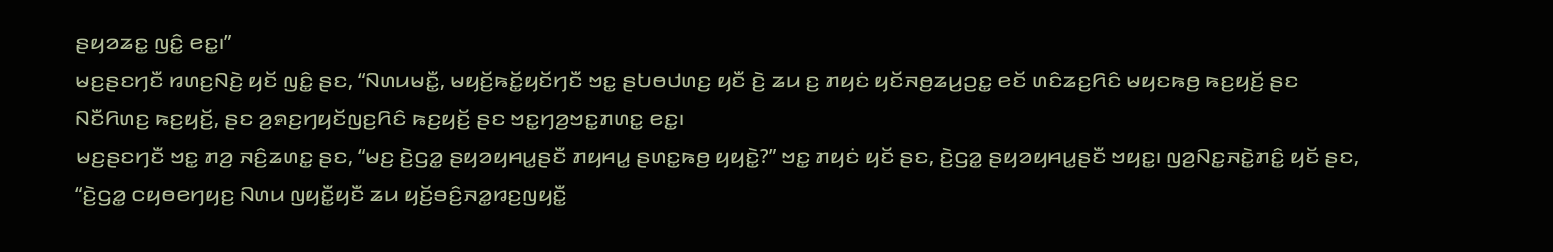ꤔꤟꤤꤘꤢ꤭ ꤜꤢꤨ꤭ ꤕꤢ꤭꤯”
ꤗꤢ꤬ꤔꤢꤚꤢꤪ ꤙꤛꤢ꤬ꤡꤢꤧ꤬ ꤟꤢꤩ ꤜꤢꤨ꤭ ꤔꤢ, “ꤡꤛꤣꤗꤢꤪ꤭, ꤗꤟꤢꤩ꤬ꤒꤢꤩ꤭ꤟꤢꤩꤚꤢꤪ ꤠꤢ꤭ ꤔꤝꤥꤓꤛꤢ꤬ ꤟꤢꤪ ꤢꤧ꤬ ꤘꤣ ꤢ꤬ ꤊꤟꤢꤦ ꤟꤢꤩꤏꤥ꤬ꤘꤣ꤬ꤑꤢ꤭ ꤕꤢꤩ ꤛꤢꤨꤘꤢ꤬ꤖꤢꤨ ꤗꤟꤢꤒꤥ꤬ ꤒꤢ꤬ꤟꤢꤩ꤬ ꤔꤢ ꤡꤢꤪꤖꤛꤢ꤬ ꤒꤢ꤬ꤟꤢꤩ꤬, ꤔꤢ ꤤ꤬ꤎꤢ꤬ꤚꤟꤢꤩꤜꤢ꤬ꤖꤢꤨ ꤒꤢ꤬ꤟꤢꤩ꤬ ꤔꤢ ꤠꤢ꤭ꤚꤤ꤬ꤠꤢ꤭ꤊꤛꤢ꤭ ꤕꤢ꤭꤯
ꤗꤢ꤬ꤔꤢꤚꤢꤪ ꤠꤢ꤭ ꤊꤤ꤬ ꤏꤢꤨ꤬ꤘꤛꤢ꤭ ꤔꤢ, “ꤗꤢ꤬ ꤢꤧ꤬ꤞꤤ꤭ ꤔꤟꤤꤟꤌꤣ꤭ꤔꤢꤪ ꤊꤟꤌꤣ꤭ ꤔꤛꤢ꤭ꤒꤥ꤬ ꤟꤟꤢꤧ꤭?” ꤠꤢ꤭ ꤊꤟꤢꤦ ꤟꤢꤩ ꤔꤢ, ꤢꤧ꤬ꤞꤤ꤭ ꤔꤟꤤꤟꤌꤣ꤭ꤔꤢꤪ ꤠꤟꤢ꤭꤯ ꤜꤤ꤬ꤡꤢ꤭ꤏꤢꤧ꤭ꤊꤢꤨ꤭ ꤟꤢꤩ ꤔꤢ, “ꤢꤧ꤬ꤞꤤ꤭ ꤍꤟꤥꤕꤚꤟꤢ꤬ ꤡꤛꤣ ꤜꤟꤢꤪ꤭ꤟꤢꤪ ꤘꤣ ꤟꤢꤩ꤬ꤋꤢꤨ꤬ꤏꤤ꤭ꤙꤢ꤬ꤜꤟꤢꤪ꤭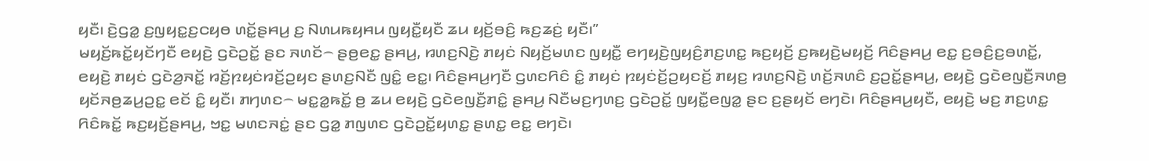ꤟꤢꤪ꤯ ꤢꤧ꤬ꤞꤤ꤭ ꤢ꤬ꤜꤟꤢ꤭ꤢ꤬ꤍꤟꤥ ꤛꤢꤩ꤭ꤔꤌꤣ꤬ ꤢ꤬ ꤡꤛꤣꤒꤟꤌꤣ ꤜꤟꤢꤪ꤭ꤟꤢꤪ ꤘꤣ ꤟꤢꤩ꤬ꤋꤢꤨ꤬ ꤒꤢ꤬ꤘꤢꤦ꤬ ꤟꤢꤪ꤯”
ꤗꤟꤢꤩ꤬ꤒꤢꤩ꤭ꤟꤢꤩꤚꤢꤪ ꤕꤟꤢꤧ꤬ ꤞꤢꤧꤑꤢꤩ꤭ ꤔꤢ ꤏꤛꤢꤩ꤮ ꤔꤥ꤬ꤕꤢ꤭ ꤔꤌꤣ꤬, ꤙꤛꤢ꤬ꤡꤢꤧ꤬ ꤊꤟꤢꤦ ꤡꤟꤢꤩ꤬ꤗꤛꤢ ꤜꤟꤢꤪ꤭ ꤕꤚꤟꤢꤧ꤬ꤜꤟꤢꤨ꤬ꤊꤢ꤬ꤛꤢ꤭ ꤒꤢ꤬ꤟꤢꤩ꤬ ꤢ꤬ꤒꤟꤢꤧ꤬ꤗꤟꤢꤩ꤬ ꤖꤢꤨꤔꤌꤣ꤬ ꤕꤢ꤭ ꤢ꤬ꤋꤢꤨ꤬ꤢ꤬ꤋꤛꤢꤩ꤭, ꤕꤟꤢꤧ꤬ ꤊꤟꤢꤦ ꤞꤢꤧꤤ꤬ꤏꤢꤩ꤭ ꤙꤢꤩ꤬ꤐꤟꤢꤦꤙꤢꤩ꤬ꤑꤟꤢ ꤔꤛꤢ꤬ꤡꤢꤪ ꤜꤢꤨ꤭ ꤕꤢ꤭꤯ ꤖꤢꤨꤔꤌꤣ꤬ꤚꤢꤪ ꤞꤛꤢꤖꤢꤨ ꤢꤨ꤭ ꤊꤟꤢꤦ ꤐꤟꤢꤦꤢꤩ꤬ꤑꤟꤢꤢꤩ꤬ ꤊꤟꤢ꤬ ꤙꤛꤢ꤬ꤡꤢꤧ꤬ ꤛꤢꤩ꤬ꤏꤛꤢꤨ ꤢ꤬ꤑꤢꤩ꤭ꤔꤌꤣ꤬, ꤕꤟꤢꤧ꤬ ꤞꤢꤧꤕꤜꤢꤪ꤬ꤏꤛꤥ꤬ ꤟꤢꤩꤏꤥ꤬ꤘꤣ꤬ꤑꤢ꤭ ꤕꤢꤩ ꤢꤨ꤭ ꤟꤢꤪ꤯ ꤊꤚꤛꤢ꤮ ꤗꤢ꤭ꤤ꤭ꤒꤢꤩ꤭ ꤥ꤬ ꤘꤣ ꤕꤟꤢꤧ꤬ ꤞꤢꤧꤕꤜꤢꤪ꤬ꤊꤢꤨ꤭ ꤔꤌꤣ꤬ ꤡꤢꤪꤗꤢ꤬ꤚꤛꤢ꤬ ꤞꤢꤧꤑꤢꤩ꤭ ꤜꤟꤢꤪ꤭ꤕꤜꤤ꤭ ꤔꤢ ꤢ꤬ꤔꤟꤢꤩ ꤕꤚꤢꤧ꤯ ꤖꤢꤨꤔꤌꤣ꤬ꤟꤢꤪ, ꤕꤟꤢꤧ꤬ ꤗꤢ꤬ ꤊꤢ꤬ꤛꤢ꤭ ꤖꤢꤨꤒꤢꤩ꤭ ꤒꤢ꤬ꤟꤢꤩ꤬ꤔꤌꤣ꤬, ꤠꤢ꤭ ꤗꤛꤢꤏꤢꤦ꤭ ꤔꤢ ꤞꤤ꤭ ꤊꤜꤛꤢ ꤞꤢꤧꤑꤢꤩ꤭ꤟꤛꤢ꤭ ꤔꤛꤢ꤭ ꤕꤢ꤭ ꤕꤚꤢꤧ꤯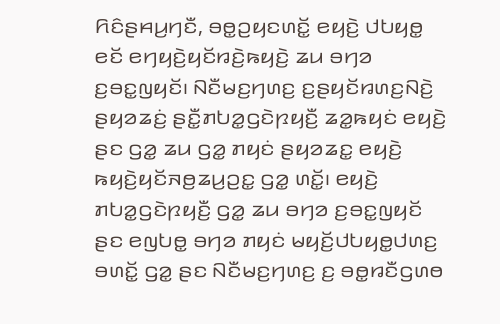ꤖꤢꤨꤔꤌꤣ꤬ꤚꤢꤪ, ꤋꤥ꤭ꤑꤟꤢꤛꤢꤩ꤭ ꤕꤟꤢꤧ꤬ ꤓꤝꤟꤥ꤭ ꤕꤢꤩ ꤕꤚꤟꤢꤧ꤬ꤟꤢꤩꤙꤢꤧ꤬ꤒꤟꤢꤧ꤬ ꤘꤣ ꤋꤚꤤ ꤢ꤬ꤋꤢ꤭ꤜꤟꤢꤩ꤯ ꤡꤢꤪꤗꤢ꤬ꤚꤛꤢ꤬ ꤢ꤬ꤔꤟꤢꤩꤙꤛꤢ꤬ꤡꤢꤧ꤬ ꤔꤟꤤꤘꤢꤦ꤬ ꤔꤢꤪ꤭ꤊꤝꤤ꤭ꤞꤢꤧꤐꤟꤢꤪ꤬ ꤘꤤ꤭ꤒꤟꤢꤦ ꤕꤟꤢꤧ꤬ ꤔꤢ ꤞꤤ꤭ ꤘꤣ ꤞꤤ꤭ ꤊꤟꤢꤦ ꤔꤟꤤꤘꤢ꤭ ꤕꤟꤢꤧ꤬ ꤒꤟꤢꤧ꤬ꤟꤢꤩꤏꤥ꤬ꤘꤣ꤬ꤑꤢ꤭ ꤞꤤ꤭ ꤛꤢꤩ꤭꤯ ꤕꤟꤢꤧ꤬ ꤊꤝꤤ꤭ꤞꤢꤧꤐꤟꤢꤪ꤬ ꤞꤤ꤭ ꤘꤣ ꤋꤚꤤ ꤢ꤬ꤋꤢ꤭ꤜꤟꤢꤩ ꤔꤢ ꤕꤜꤝꤥ꤭ ꤋꤚꤤ ꤊꤟꤢꤦ ꤗꤟꤢꤩ꤬ꤓꤝꤟꤥ꤭ꤓꤛꤢ꤬ ꤋꤛꤢꤩ꤭ ꤞꤤ꤭ ꤔꤢ ꤡꤢꤪꤗꤢ꤬ꤚꤛꤢ꤬ ꤢ꤬ ꤋꤥ꤭ꤙꤢꤪꤞꤛꤥ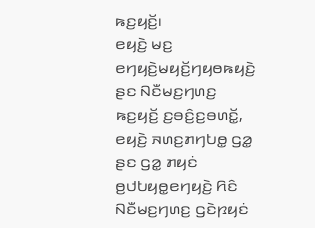ꤒꤢ꤬ꤟꤢꤩ꤬꤯
ꤕꤟꤢꤧ꤬ ꤗꤢ꤬ ꤕꤚꤟꤢꤧ꤬ꤗꤟꤢꤩ꤬ꤚꤟꤥꤒꤟꤢꤧ꤬ ꤔꤢ ꤡꤢꤪꤗꤢ꤬ꤚꤛꤢ꤬ ꤒꤢ꤬ꤟꤢꤩ꤬ ꤢ꤬ꤋꤢꤨ꤬ꤢ꤬ꤋꤛꤢꤩ꤭, ꤕꤟꤢꤧ꤬ ꤏꤛꤢ꤬ꤊꤚꤝꤥ꤭ ꤞꤤ꤭ ꤔꤢ ꤞꤤ꤭ ꤊꤟꤢꤦ ꤥ꤬ꤓꤝꤟꤥ꤭ꤕꤚꤟꤢꤧ꤬ ꤖꤢꤨ ꤡꤢꤪꤗꤢ꤬ꤚꤛꤢ꤬ ꤞꤢꤧꤐꤟꤢꤦ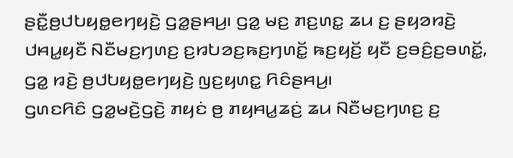ꤔꤢꤪ꤭ꤥ꤬ꤓꤝꤟꤥ꤭ꤕꤚꤟꤢꤧ꤬ ꤞꤤ꤭ꤔꤌꤣ꤬꤯ ꤞꤤ꤭ ꤗꤢ꤬ ꤊꤢ꤬ꤛꤢ꤭ ꤘꤣ ꤢ꤬ ꤔꤟꤤꤙꤢꤧ꤬ ꤓꤌꤣ꤭ꤟꤢꤪ ꤡꤢꤪꤗꤢ꤬ꤚꤛꤢ꤬ ꤢ꤬ꤙꤝꤤꤢ꤬ꤒꤢ꤬ꤚꤛꤢꤩ꤭ ꤒꤢ꤬ꤟꤢꤩ꤬ ꤟꤢꤪ ꤢ꤬ꤋꤢꤨ꤬ꤢ꤬ꤋꤛꤢꤩ꤭, ꤞꤤ꤭ ꤙꤢꤧ꤬ ꤥ꤬ꤓꤝꤟꤥ꤭ꤕꤚꤟꤢꤧ꤬ ꤜꤢ꤬ꤟꤛꤢ꤭ ꤖꤢꤨꤔꤌꤣ꤬꤯
ꤞꤛꤢꤖꤢꤨ ꤞꤤ꤭ꤗꤢꤧ꤬ꤞꤢꤧ꤬ ꤊꤟꤢꤦ ꤥ꤬ ꤊꤟꤌꤣ꤭ꤘꤢꤦ꤬ ꤘꤣ ꤡꤢꤪꤗꤢ꤬ꤚꤛꤢ꤬ ꤢ꤬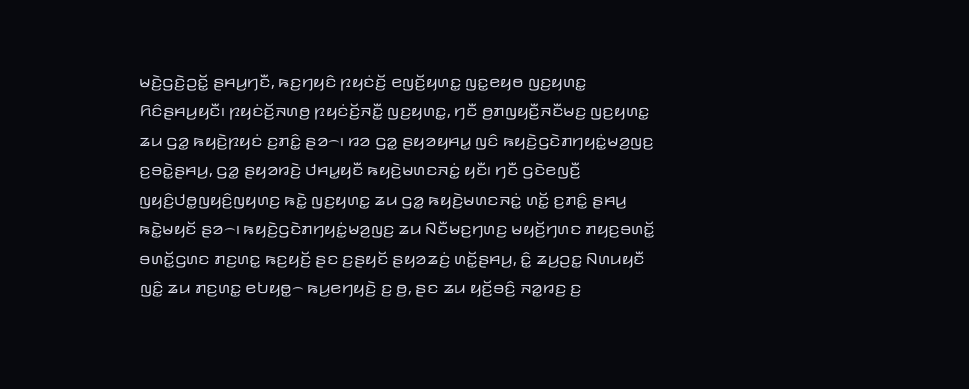ꤗꤢꤧ꤬ꤞꤢꤧ꤬ꤑꤢꤩ꤭ ꤔꤌꤣ꤬ꤚꤢꤪ, ꤒꤢ꤬ꤚꤟꤢꤨ ꤐꤟꤢꤦꤢꤩ꤬ ꤕꤜꤢꤩ꤬ꤟꤛꤢ꤭ ꤜꤢ꤭ꤕꤟꤥ ꤜꤢ꤬ꤟꤛꤢ꤭ ꤖꤢꤨꤔꤌꤣ꤬ꤟꤢꤪ꤯ ꤐꤟꤢꤦꤢꤩ꤬ꤏꤛꤥ꤬ ꤐꤟꤢꤦꤢꤩ꤬ꤏꤢꤪ꤭ ꤜꤢ꤬ꤟꤛꤢ꤭, ꤚꤢꤪ ꤥ꤬ꤊꤜꤟꤢꤪ꤬ꤏꤢꤪꤗꤢ꤬ ꤜꤢ꤬ꤟꤛꤢ꤭ ꤘꤣ ꤞꤤ꤭ ꤒꤟꤢꤧ꤬ꤐꤟꤢꤦ ꤢ꤬ꤊꤢꤨ꤭ ꤔꤤ꤮꤯ ꤙꤤ ꤞꤤ꤭ ꤔꤟꤤꤟꤌꤣ꤭ ꤜꤢꤨ ꤒꤟꤢꤧ꤬ꤞꤢꤧꤊꤚꤟꤢꤦ꤭ꤗꤤ꤬ꤜꤢ꤬ ꤢ꤬ꤋꤢꤧ꤭ꤔꤌꤣ꤬, ꤞꤤ꤭ ꤔꤟꤤꤙꤢꤧ꤬ ꤓꤌꤣ꤭ꤟꤢꤪ ꤒꤟꤢꤧ꤬ꤗꤛꤢꤏꤢꤦ꤭ ꤟꤢꤪ꤯ ꤚꤢꤪ ꤞꤢꤧꤕꤜꤢꤪ꤬ ꤜꤟꤢꤨ꤬ꤓꤥ꤭ꤜꤟꤢꤨ꤬ꤜꤟꤛꤢ꤬ ꤒꤢꤧ꤭ ꤜꤢ꤬ꤟꤛꤢ꤭ ꤘꤣ ꤞꤤ꤭ ꤒꤟꤢꤧ꤬ꤗꤛꤢꤏꤢꤦ꤭ ꤛꤢꤩ꤭ ꤢ꤬ꤊꤢꤨ꤭ ꤔꤌꤣ꤬ ꤒꤢꤧ꤭ꤗꤟꤢꤩ ꤔꤤ꤮꤯ ꤒꤟꤢꤧ꤬ꤞꤢꤧꤊꤚꤟꤢꤦ꤭ꤗꤤ꤬ꤜꤢ꤬ ꤘꤣ ꤡꤢꤪꤗꤢ꤬ꤚꤛꤢ꤬ ꤗꤟꤢꤩ꤬ꤚꤛꤢ ꤊꤟꤢ꤬ꤋꤛꤢꤩ꤭ ꤋꤛꤢꤩ꤭ꤞꤛꤢ ꤊꤢ꤬ꤛꤢ꤭ ꤒꤢ꤬ꤟꤢꤩ꤬ ꤔꤢ ꤢ꤬ꤔꤟꤢꤩ ꤔꤟꤤꤘꤢꤦ꤬ ꤛꤢꤩ꤭ꤔꤌꤣ꤬, ꤢꤨ꤭ ꤘꤣ꤬ꤑꤢ꤭ ꤡꤛꤣꤟꤢꤪ ꤜꤢꤨ꤭ ꤘꤣ ꤊꤢ꤬ꤛꤢ꤭ ꤕꤝꤟꤥ꤭꤮ ꤒꤣ꤬ꤕꤚꤟꤢꤧ꤬ ꤢ꤬ ꤥ꤬, ꤔꤢ ꤘꤣ ꤟꤢꤩ꤬ꤋꤢꤨ꤬ ꤏꤤ꤭ꤙꤢ꤬ ꤢ꤬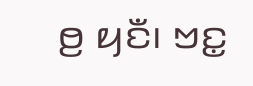ꤥ꤬ ꤟꤢꤪ꤯ ꤠꤢ꤭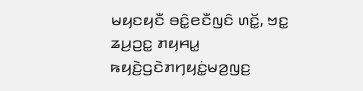ꤗꤟꤢꤟꤢꤪ ꤋꤢꤨ꤭ꤕꤢꤪꤜꤢꤨ ꤛꤢꤩ꤭, ꤠꤢ꤭ ꤘꤣ꤬ꤑꤢ꤭ ꤊꤟꤌꤣ꤭ ꤒꤟꤢꤧ꤬ꤞꤢꤧꤊꤚꤟꤢꤦ꤭ꤗꤤ꤬ꤜꤢ꤬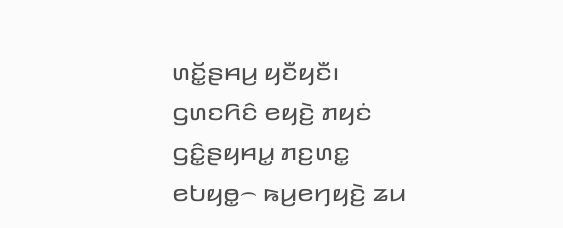ꤛꤢꤩ꤭ꤔꤌꤣ꤬ ꤟꤢꤪꤟꤢꤪ꤯
ꤞꤛꤢꤖꤢꤨ ꤕꤟꤢꤧ꤬ ꤊꤟꤢꤦ ꤞꤢꤨ꤭ꤔꤟꤌꤣ꤭ ꤊꤢ꤬ꤛꤢ꤭ ꤕꤝꤟꤥ꤭꤮ ꤒꤣ꤬ꤕꤚꤟꤢꤧ꤬ ꤘꤣ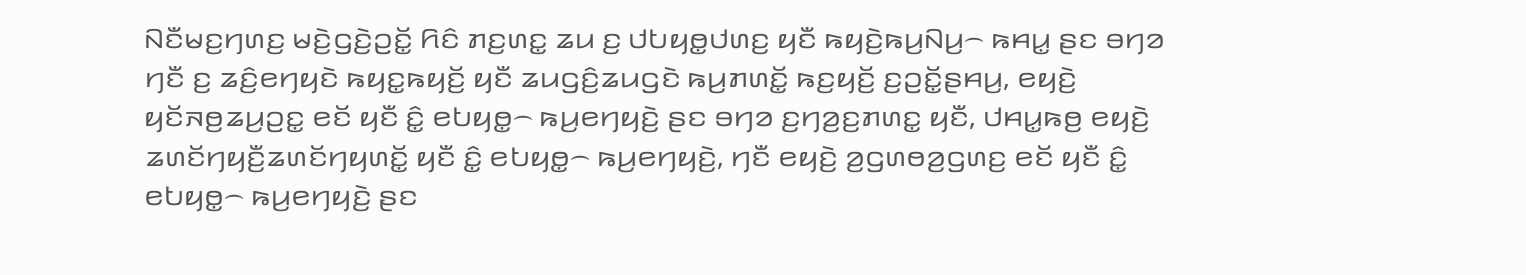ꤡꤢꤪꤗꤢ꤬ꤚꤛꤢ꤬ ꤗꤢꤧ꤬ꤞꤢꤧ꤬ꤑꤢꤩ꤭ ꤖꤢꤨ ꤊꤢ꤬ꤛꤢ꤭ ꤘꤣ ꤢ꤬ ꤓꤝꤟꤥ꤭ꤓꤛꤢ꤬ ꤟꤢꤪ ꤒꤟꤢꤧ꤬ꤒꤣ꤬ꤡꤣ꤬꤮ ꤒꤌꤣ꤭ ꤔꤢ ꤋꤚꤤ ꤚꤢꤪ ꤢ꤬ ꤘꤢꤨ꤬ꤕꤚꤟꤢꤧ ꤒꤟꤢ꤭ꤒꤟꤢꤩ꤬ ꤟꤢꤪ ꤘꤣꤞꤢꤨ꤬ꤘꤣꤞꤢꤧ ꤒꤣ꤬ꤊꤛꤢꤩ꤭ ꤒꤢ꤬ꤟꤢꤩ꤬ ꤢ꤬ꤑꤢꤩ꤭ꤔꤌꤣ꤬, ꤕꤟꤢꤧ꤬ ꤟꤢꤩꤏꤥ꤬ꤘꤣ꤬ꤑꤢ꤭ ꤕꤢꤩ ꤟꤢꤪ ꤢꤨ꤭ ꤕꤝꤟꤥ꤭꤮ ꤒꤣ꤬ꤕꤚꤟꤢꤧ꤬ ꤔꤢ ꤋꤚꤤ ꤢ꤬ꤚꤤ꤬ꤢ꤬ꤊꤛꤢ꤭ ꤟꤢꤪ, ꤓꤌꤣ꤭ꤒꤥ꤬ ꤕꤟꤢꤧ꤬ ꤘꤛꤢꤩꤚꤟꤢꤪ꤬ꤘꤛꤢꤩꤚꤟꤛꤢꤩ꤭ ꤟꤢꤪ ꤢꤨ꤭ ꤕꤝꤟꤥ꤭꤮ ꤒꤣ꤬ꤕꤚꤟꤢꤧ꤬, ꤚꤢꤪ ꤕꤟꤢꤧ꤬ ꤤ꤬ꤞꤛꤥꤤ꤬ꤞꤛꤢ꤬ ꤕꤢꤩ ꤟꤢꤪ ꤢꤨ꤭ ꤕꤝꤟꤥ꤭꤮ ꤒꤣ꤬ꤕꤚꤟꤢꤧ꤬ ꤔꤢ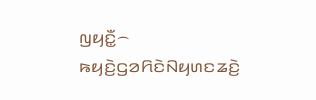ꤜꤟꤢꤪ꤭꤮ ꤒꤟꤢꤧ꤬ꤞꤤꤖꤢꤧꤡꤟꤛꤢꤘꤢꤧ꤬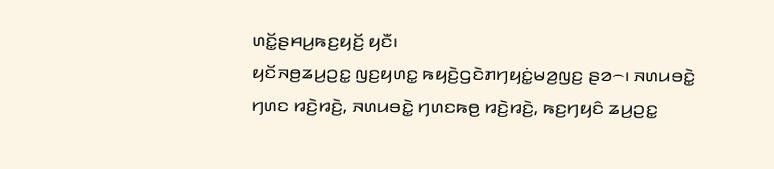ꤛꤢꤩ꤭ꤔꤌꤣ꤬ꤒꤢ꤬ꤟꤢꤩ꤬ ꤟꤢꤪ꤯
ꤟꤢꤩꤏꤥ꤬ꤘꤣ꤬ꤑꤢ꤭ ꤜꤢ꤬ꤟꤛꤢ꤭ ꤒꤟꤢꤧ꤬ꤞꤢꤧꤊꤚꤟꤢꤦ꤭ꤗꤤ꤬ꤜꤢ꤬ ꤔꤤ꤮꤯ ꤏꤛꤣꤋꤢꤧ꤭ ꤚꤛꤢ ꤙꤢꤧ꤬ꤙꤢꤧ꤬, ꤏꤛꤣꤋꤢꤧ꤭ ꤚꤛꤢꤒꤥ꤬ ꤙꤢꤧ꤬ꤙꤢꤧ꤬, ꤒꤢ꤬ꤚꤟꤢꤨ ꤘꤣ꤬ꤑꤢ꤭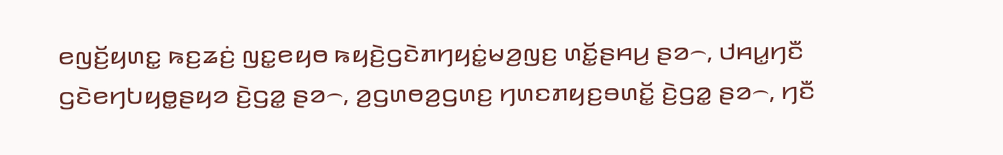ꤕꤜꤢꤩ꤬ꤟꤛꤢ꤭ ꤒꤢ꤬ꤘꤢꤦ꤬ ꤜꤢ꤭ꤕꤟꤥ ꤒꤟꤢꤧ꤬ꤞꤢꤧꤊꤚꤟꤢꤦ꤭ꤗꤤ꤬ꤜꤢ꤬ ꤛꤢꤩ꤭ꤔꤌꤣ꤬ ꤔꤤ꤮, ꤓꤌꤣ꤭ꤚꤢꤪ ꤞꤢꤧꤕꤚꤝꤟꤥ꤭ꤔꤟꤤ ꤢꤧ꤬ꤞꤤ꤭ ꤔꤤ꤮, ꤤ꤬ꤞꤛꤥꤤ꤬ꤞꤛꤢ꤬ ꤚꤛꤢꤊꤟꤢ꤬ꤋꤛꤢꤩ꤭ ꤢꤧ꤬ꤞꤤ꤭ ꤔꤤ꤮, ꤚꤢꤪ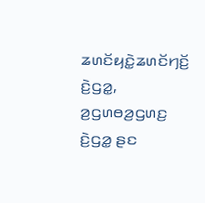ꤘꤛꤢꤩꤟꤢꤧ꤭ꤘꤛꤢꤩꤚꤢꤩ꤬ ꤢꤧ꤬ꤞꤤ꤭, ꤤ꤬ꤞꤛꤥꤤ꤬ꤞꤛꤢ꤬ ꤢꤧ꤬ꤞꤤ꤭ ꤔꤢ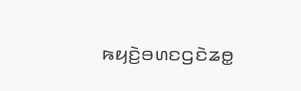ꤒꤟꤢꤧ꤬ꤋꤛꤢꤞꤢꤧꤘꤥ꤭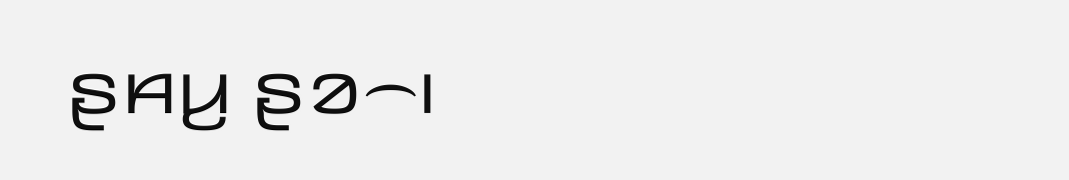ꤔꤌꤣ꤬ ꤔꤤ꤮꤯